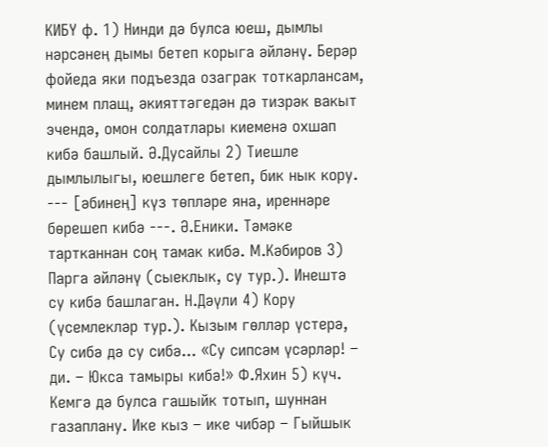КИБҮ ф. 1) Нинди дә булса юеш, дымлы нәрсәнең дымы бетеп корыга әйләнү. Берәр фойеда яки подъезда озаграк тоткарлансам, минем плащ, әкияттәгедән дә тизрәк вакыт эчендә, омон солдатлары киеменә охшап кибә башлый. Ә.Дусайлы 2) Тиешле дымлылыгы, юешлеге бетеп, бик нык кору. --- [әбинең] күз төпләре яна, иреннәре бөрешеп кибә ---. Ә.Еники. Тәмәке тартканнан соң тамак кибә. М.Кәбиров 3) Парга әйләнү (сыеклык, су тур.). Инештә су кибә башлаган. Н.Дәүли 4) Кору (үсемлекләр тур.). Кызым гөлләр үстерә, Су сибә дә су сибә... «Су сипсәм үсәрләр! – ди. – Юкса тамыры кибә!» Ф.Яхин 5) күч. Кемгә дә булса гашыйк тотып, шуннан газаплану. Ике кыз – ике чибәр – Гыйшык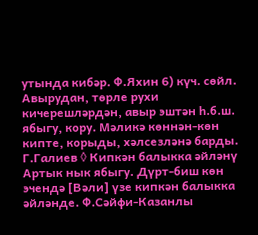утында кибәр. Ф.Яхин 6) күч. сөйл. Авырудан, төрле рухи кичерешләрдән, авыр эштән һ.б.ш. ябыгу, кору. Мәликә көннән-көн кипте, корыды, хәлсезләнә барды. Г.Галиев ◊ Кипкән балыкка әйләнү Артык нык ябыгу. Дүрт-биш көн эчендә [Вәли] үзе кипкән балыкка әйләнде. Ф.Сәйфи-Казанлы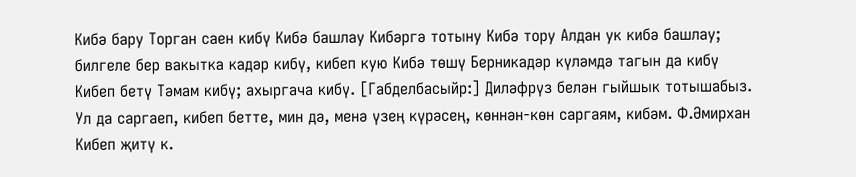Кибә бару Торган саен кибү Кибә башлау Кибәргә тотыну Кибә тору Алдан ук кибә башлау; билгеле бер вакытка кадәр кибү, кибеп кую Кибә төшү Берникадәр күләмдә тагын да кибү Кибеп бетү Тәмам кибү; ахыргача кибү. [Габделбасыйр:] Диләфрүз белән гыйшык тотышабыз. Ул да саргаеп, кибеп бетте, мин дә, менә үзең күрәсең, көннән-көн саргаям, кибәм. Ф.Әмирхан Кибеп җитү к.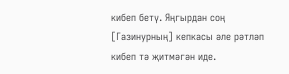кибеп бетү. Яңгырдан соң [Газинурның] кепкасы әле рәтләп кибеп тә җитмәгән иде.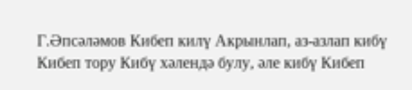Г.Әпсәләмов Кибеп килү Акрынлап, аз-азлап кибү Кибеп тору Кибү хәлендә булу, әле кибү Кибеп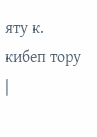яту к. кибеп тору |